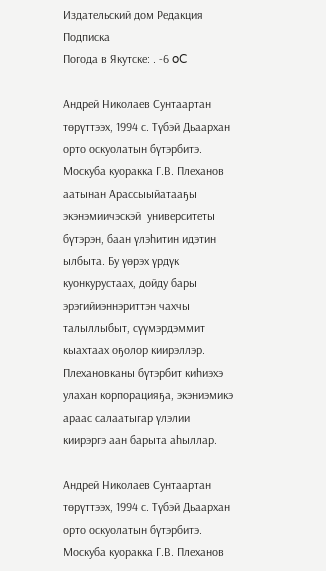Издательский дом Редакция Подписка
Погода в Якутске: . -6 oC

Андрей Николаев Сунтаартан төрүттээх, 1994 с. Түбэй Дьаархан орто оскуолатын бүтэрбитэ. Москуба куоракка Г.В. Плеханов аатынан Арассыыйатааҕы экэнэмиичэскэй  университеты бүтэрэн, баан үлэһитин идэтин ылбыта. Бу үөрэх үрдүк куонкурустаах, дойду бары эрэгийиэннэриттэн чахчы талыллыбыт, сүүмэрдэммит кыахтаах оҕолор киирэллэр. Плехановканы бүтэрбит киһиэхэ улахан корпорацияҕа, экэниэмикэ араас салаатыгар үлэлии киирэргэ аан барыта аһыллар.

Андрей Николаев Сунтаартан төрүттээх, 1994 с. Түбэй Дьаархан орто оскуолатын бүтэрбитэ. Москуба куоракка Г.В. Плеханов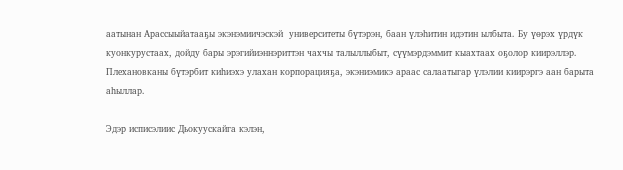аатынан Арассыыйатааҕы экэнэмиичэскэй  университеты бүтэрэн, баан үлэһитин идэтин ылбыта. Бу үөрэх үрдүк куонкурустаах, дойду бары эрэгийиэннэриттэн чахчы талыллыбыт, сүүмэрдэммит кыахтаах оҕолор киирэллэр. Плехановканы бүтэрбит киһиэхэ улахан корпорацияҕа, экэниэмикэ араас салаатыгар үлэлии киирэргэ аан барыта аһыллар.

Эдэр исписэлиис Дьокуускайга кэлэн,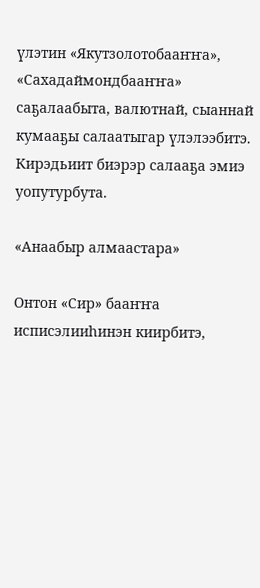үлэтин «Якутзолотобааҥҥа», «Сахадаймондбааҥҥа» саҕалаабыта, валютнай, сыаннай кумааҕы салаатыгар үлэлээбитэ. Кирэдьиит биэрэр салааҕа эмиэ уопутурбута.

«Анаабыр алмаастара»

Онтон «Сир» бааҥҥа исписэлииһинэн киирбитэ,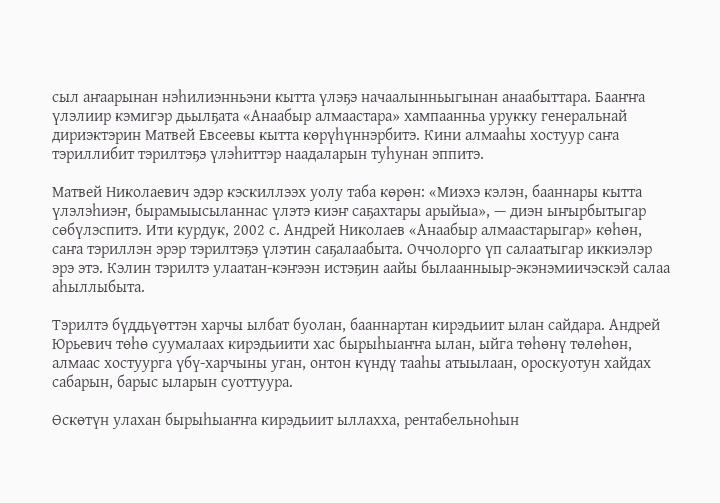сыл аҥаарынан нэһилиэнньэни кытта үлэҕэ начаалынньыгынан анаабыттара. Бааҥҥа үлэлиир кэмигэр дьылҕата «Анаабыр алмаастара» хампаанньа урукку генеральнай дириэктэрин Матвей Евсеевы кытта көрүһүннэрбитэ. Кини алмааһы хостуур саҥа тэриллибит тэрилтэҕэ үлэһиттэр наадаларын туһунан эппитэ.

Матвей Николаевич эдэр кэскиллээх уолу таба көрөн: «Миэхэ кэлэн, бааннары кытта үлэлэһиэҥ, бырамыысыланнас үлэтэ киэҥ саҕахтары арыйыа», — диэн ыҥырбытыгар сөбүлэспитэ. Ити курдук, 2002 с. Андрей Николаев «Анаабыр алмаастарыгар» көһөн, саҥа тэриллэн эрэр тэрилтэҕэ үлэтин саҕалаабыта. Оччолорго үп салаатыгар иккиэлэр эрэ этэ. Кэлин тэрилтэ улаатан-кэҥээн истэҕин аайы былаанныыр-экэнэмиичэскэй салаа аһыллыбыта.

Тэрилтэ бүддьүөттэн харчы ылбат буолан, бааннартан кирэдьиит ылан сайдара. Андрей Юрьевич төһө суумалаах кирэдьиити хас бырыһыаҥҥа ылан, ыйга төһөнү төлөһөн, алмаас хостуурга үбү-харчыны уган, онтон күндү тааһы атыылаан, ороскуотун хайдах сабарын, барыс ыларын суоттуура.

Өскөтүн улахан бырыһыаҥҥа кирэдьиит ыллахха, рентабельноһын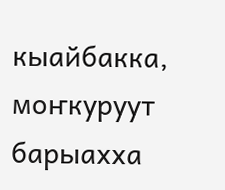кыайбакка, моҥкуруут барыахха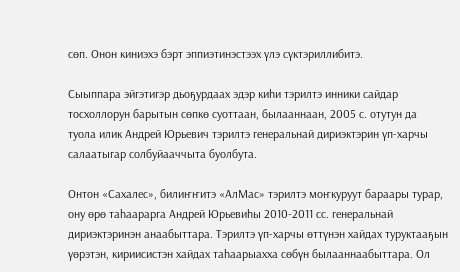сөп. Онон киниэхэ бэрт эппиэтинэстээх үлэ сүктэриллибитэ.

Сыыппара эйгэтигэр дьоҕурдаах эдэр киһи тэрилтэ инники сайдар тосхоллорун барытын сөпкө суоттаан, былааннаан, 2005 с. отутун да  туола илик Андрей Юрьевич тэрилтэ генеральнай дириэктэрин үп-харчы салаатыгар солбуйааччыта буолбута.

Онтон «Сахалес», билиҥҥитэ «АлМас» тэрилтэ моҥкуруут бараары турар, ону өрө таһаарарга Андрей Юрьевиһы 2010-2011 сс. генеральнай дириэктэринэн анаабыттара. Тэрилтэ үп-харчы өттүнэн хайдах туруктааҕын үөрэтэн, кириисистэн хайдах таһаарыахха сөбүн былааннаабыттара. Ол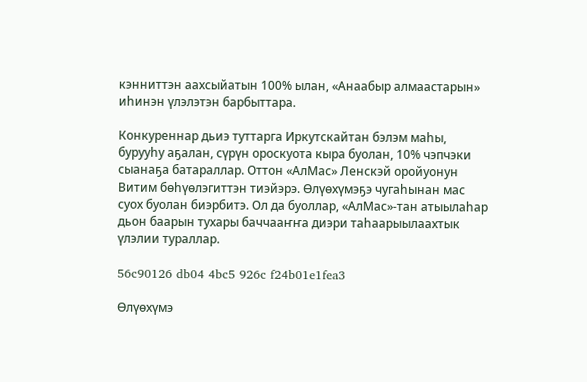кэнниттэн аахсыйатын 100% ылан, «Анаабыр алмаастарын» иһинэн үлэлэтэн барбыттара.

Конкуреннар дьиэ туттарга Иркутскайтан бэлэм маһы, бурууһу аҕалан, сүрүн ороскуота кыра буолан, 10% чэпчэки сыанаҕа батараллар. Оттон «АлМас» Ленскэй оройуонун Витим бөһүөлэгиттэн тиэйэрэ. Өлүөхүмэҕэ чугаһынан мас суох буолан биэрбитэ. Ол да буоллар, «АлМас»-тан атыылаһар дьон баарын тухары баччааҥҥа диэри таһаарыылаахтык үлэлии тураллар.

56c90126 db04 4bc5 926c f24b01e1fea3

Өлүөхүмэ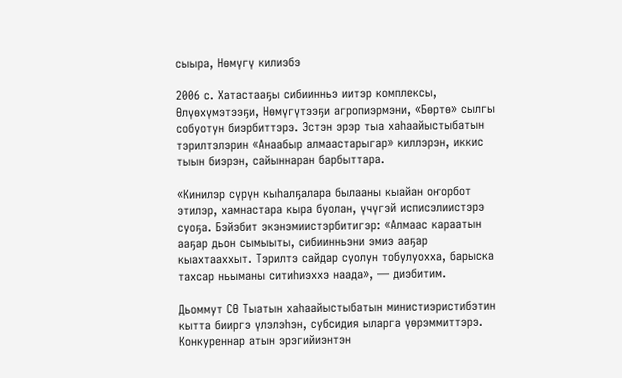сыыра, Нөмүгү килиэбэ

2006 с. Хатастааҕы сибиинньэ иитэр комплексы, Өлүөхүмэтээҕи, Нөмүгүтээҕи агропиэрмэни, «Бөртө» сылгы собуотун биэрбиттэрэ. Эстэн эрэр тыа хаһаайыстыбатын тэрилтэлэрин «Анаабыр алмаастарыгар» киллэрэн, иккис тыын биэрэн, сайыннаран барбыттара.

«Кинилэр сүрүн кыһалҕалара былааны кыайан оҥорбот этилэр, хамнастара кыра буолан, үчүгэй исписэлиистэрэ суоҕа. Бэйэбит экэнэмиистэрбитигэр: «Алмаас караатын ааҕар дьон сымыыты, сибиинньэни эмиэ ааҕар кыахтааххыт. Тэрилтэ сайдар суолун тобулуохха, барыска тахсар ньыманы ситиһиэххэ наада», — диэбитим.

Дьоммут СӨ Тыатын хаһаайыстыбатын министиэристибэтин кытта бииргэ үлэлэһэн, субсидия ыларга үөрэммиттэрэ. Конкуреннар атын эрэгийиэнтэн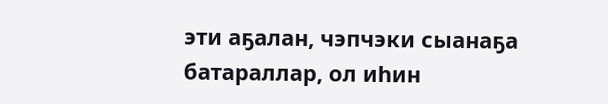эти аҕалан, чэпчэки сыанаҕа батараллар, ол иһин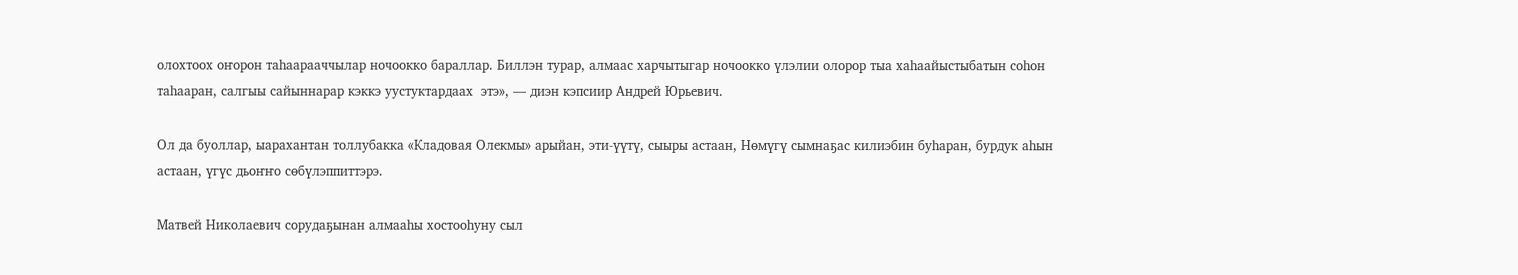олохтоох оҥорон таһаарааччылар ночоокко бараллар. Биллэн турар, алмаас харчытыгар ночоокко үлэлии олорор тыа хаһаайыстыбатын соһон таһааран, салгыы сайыннарар кэккэ уустуктардаах  этэ», — диэн кэпсиир Андрей Юрьевич.

Ол да буоллар, ыарахантан толлубакка «Кладовая Олекмы» арыйан, эти-үүтү, сыыры астаан, Нөмүгү сымнаҕас килиэбин буһаран, бурдук аһын астаан, үгүс дьоҥҥо сөбүлэппиттэрэ.

Матвей Николаевич сорудаҕынан алмааһы хостооһуну сыл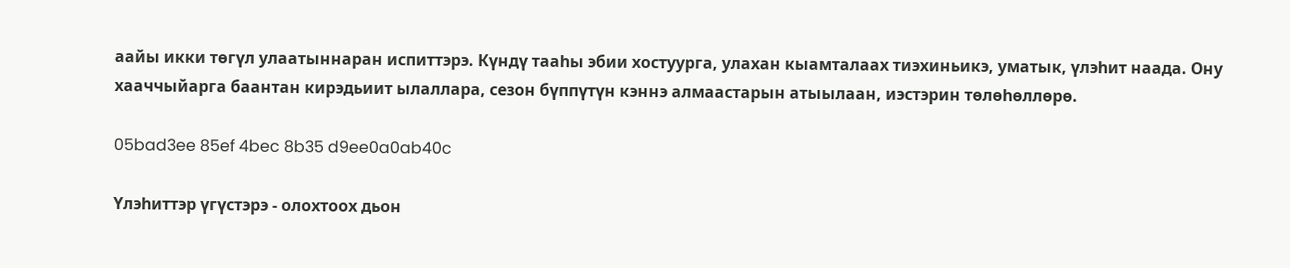аайы икки төгүл улаатыннаран испиттэрэ. Күндү тааһы эбии хостуурга, улахан кыамталаах тиэхиньикэ, уматык, үлэһит наада. Ону хааччыйарга баантан кирэдьиит ылаллара, сезон бүппүтүн кэннэ алмаастарын атыылаан, иэстэрин төлөһөллөрө.

05bad3ee 85ef 4bec 8b35 d9ee0a0ab40c

Үлэһиттэр үгүстэрэ - олохтоох дьон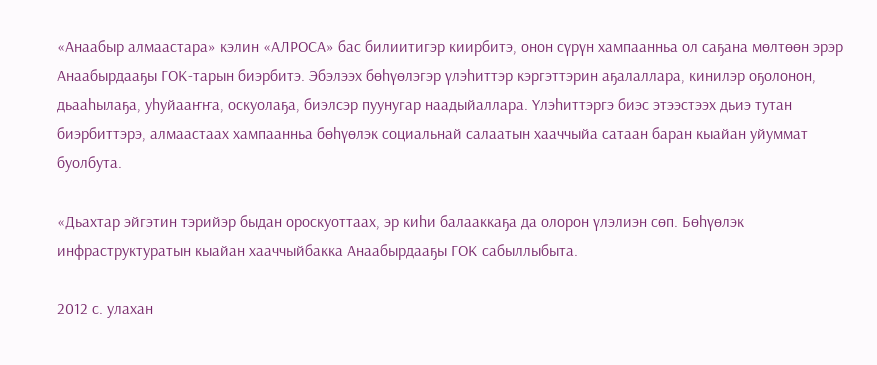«Анаабыр алмаастара» кэлин «АЛРОСА» бас билиитигэр киирбитэ, онон сүрүн хампаанньа ол саҕана мөлтөөн эрэр Анаабырдааҕы ГОК-тарын биэрбитэ. Эбэлээх бөһүөлэгэр үлэһиттэр кэргэттэрин аҕалаллара, кинилэр оҕолонон, дьааһылаҕа, уһуйааҥҥа, оскуолаҕа, биэлсэр пуунугар наадыйаллара. Үлэһиттэргэ биэс этээстээх дьиэ тутан биэрбиттэрэ, алмаастаах хампаанньа бөһүөлэк социальнай салаатын хааччыйа сатаан баран кыайан уйуммат буолбута.

«Дьахтар эйгэтин тэрийэр быдан ороскуоттаах, эр киһи балааккаҕа да олорон үлэлиэн сөп. Бөһүөлэк инфраструктуратын кыайан хааччыйбакка Анаабырдааҕы ГОК сабыллыбыта.

2012 с. улахан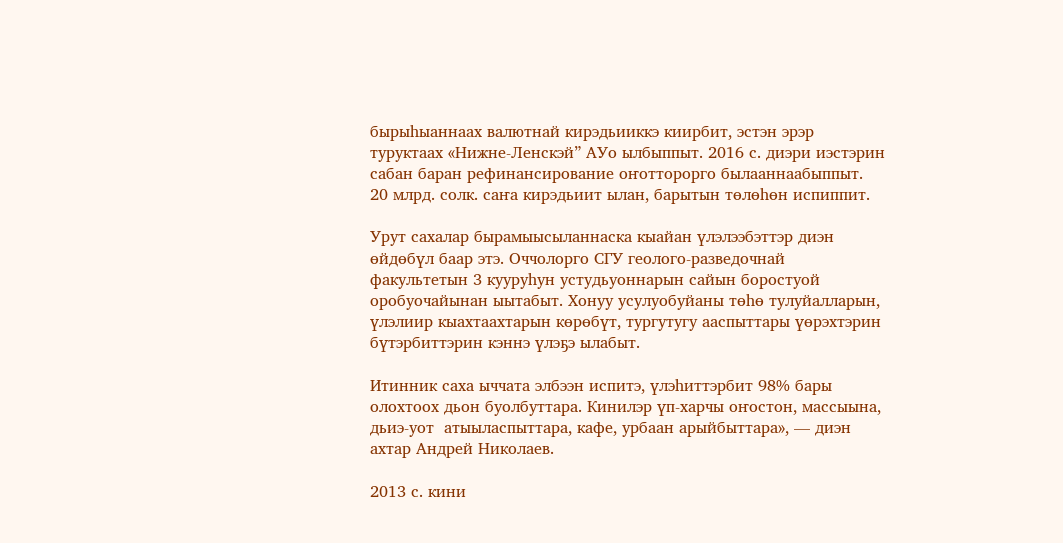бырыһыаннаах валютнай кирэдьииккэ киирбит, эстэн эрэр туруктаах «Нижне-Ленскэй” АУо ылбыппыт. 2016 с. диэри иэстэрин сабан баран рефинансирование оҥотторорго былааннаабыппыт. 20 млрд. солк. саҥа кирэдьиит ылан, барытын төлөһөн испиппит.

Урут сахалар бырамыысыланнаска кыайан үлэлээбэттэр диэн өйдөбүл баар этэ. Оччолорго СГУ геолого-разведочнай факультетын 3 кууруһун устудьуоннарын сайын боростуой оробуочайынан ыытабыт. Хонуу усулуобуйаны төһө тулуйалларын, үлэлиир кыахтаахтарын көрөбүт, тургутугу ааспыттары үөрэхтэрин бүтэрбиттэрин кэннэ үлэҕэ ылабыт.

Итинник саха ыччата элбээн испитэ, үлэһиттэрбит 98% бары олохтоох дьон буолбуттара. Кинилэр үп-харчы оҥостон, массыына, дьиэ-уот  атыыласпыттара, кафе, урбаан арыйбыттара», — диэн ахтар Андрей Николаев.

2013 с. кини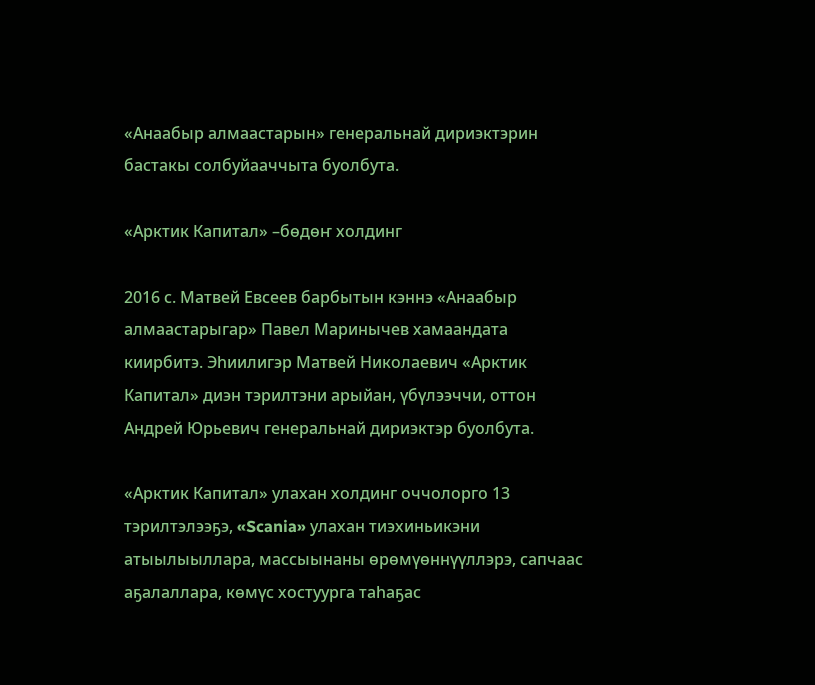«Анаабыр алмаастарын» генеральнай дириэктэрин бастакы солбуйааччыта буолбута.

«Арктик Капитал» –бөдөҥ холдинг

2016 с. Матвей Евсеев барбытын кэннэ «Анаабыр алмаастарыгар» Павел Маринычев хамаандата киирбитэ. Эһиилигэр Матвей Николаевич «Арктик Капитал» диэн тэрилтэни арыйан, үбүлээччи, оттон Андрей Юрьевич генеральнай дириэктэр буолбута.

«Арктик Капитал» улахан холдинг оччолорго 13 тэрилтэлээҕэ, «Scania» улахан тиэхиньикэни атыылыыллара, массыынаны өрөмүөннүүллэрэ, сапчаас аҕалаллара, көмүс хостуурга таһаҕас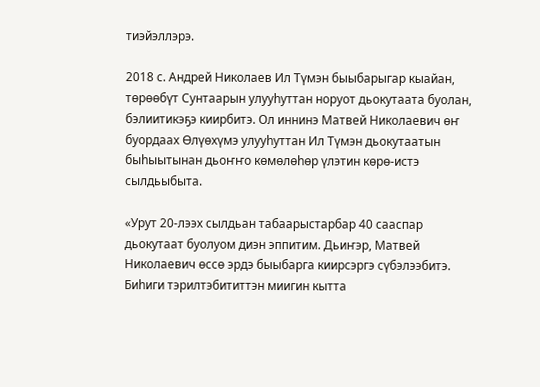тиэйэллэрэ.

2018 с. Андрей Николаев Ил Түмэн быыбарыгар кыайан, төрөөбүт Сунтаарын улууһуттан норуот дьокутаата буолан, бэлиитикэҕэ киирбитэ. Ол иннинэ Матвей Николаевич өҥ буордаах Өлүөхүмэ улууһуттан Ил Түмэн дьокутаатын быһыытынан дьоҥҥо көмөлөһөр үлэтин көрө-истэ сылдьыбыта.

«Урут 20-лээх сылдьан табаарыстарбар 40 сааспар дьокутаат буолуом диэн эппитим. Дьиҥэр, Матвей Николаевич өссө эрдэ быыбарга киирсэргэ сүбэлээбитэ. Биһиги тэрилтэбититтэн миигин кытта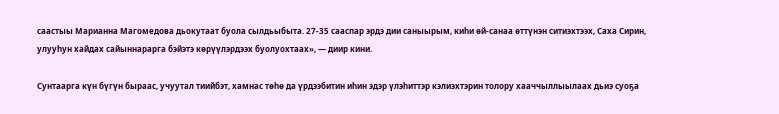саастыы Марианна Магомедова дьокутаат буола сылдьыбыта. 27-35 сааспар эрдэ дии саныырым, киһи өй-санаа өттүнэн ситиэхтээх, Саха Сирин, улууһун хайдах сайыннарарга бэйэтэ көрүүлэрдээх буолуохтаах», — диир кини.

Сунтаарга күн бүгүн быраас, учуутал тиийбэт, хамнас төһө да үрдээбитин иһин эдэр үлэһиттэр кэлиэхтэрин толору хааччыллыылаах дьиэ суоҕа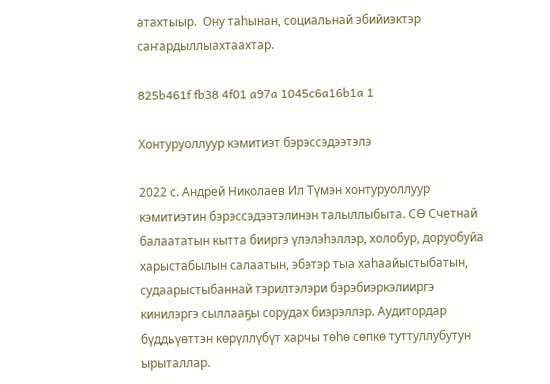атахтыыр.  Ону таһынан, социальнай эбийиэктэр саҥардыллыахтаахтар.

825b461f fb38 4f01 a97a 1045c6a16b1a 1

Хонтуруоллуур кэмитиэт бэрэссэдээтэлэ

2022 с. Андрей Николаев Ил Түмэн хонтуруоллуур кэмитиэтин бэрэссэдээтэлинэн талыллыбыта. СӨ Счетнай балаататын кытта бииргэ үлэлэһэллэр, холобур, доруобуйа харыстабылын салаатын, эбэтэр тыа хаһаайыстыбатын, судаарыстыбаннай тэрилтэлэри бэрэбиэркэлииргэ кинилэргэ сыллааҕы сорудах биэрэллэр. Аудитордар бүддьүөттэн көрүллүбүт харчы төһө сөпкө туттуллубутун ырыталлар.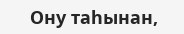Ону таһынан,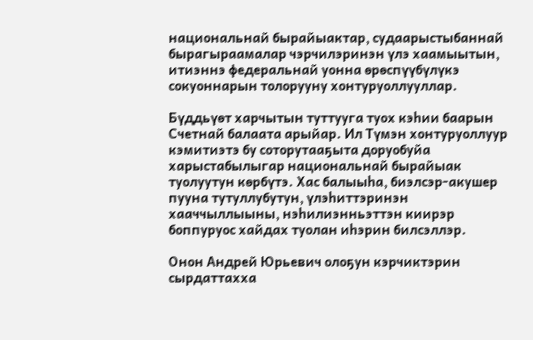национальнай бырайыактар, судаарыстыбаннай бырагыраамалар чэрчилэринэн үлэ хаамыытын, итиэннэ федеральнай уонна өрөспүүбүлүкэ сокуоннарын толорууну хонтуруоллууллар.

Бүддьүөт харчытын туттууга туох кэһии баарын Счетнай балаата арыйар. Ил Түмэн хонтуруоллуур кэмитиэтэ бу соторутааҕыта доруобуйа харыстабылыгар национальнай бырайыак туолуутун көрбүтэ. Хас балыыһа, биэлсэр-акушер пууна тутуллубутун, үлэһиттэринэн хааччыллыыны, нэһилиэнньэттэн киирэр боппуруос хайдах туолан иһэрин билсэллэр.

Онон Андрей Юрьевич олоҕун кэрчиктэрин сырдаттахха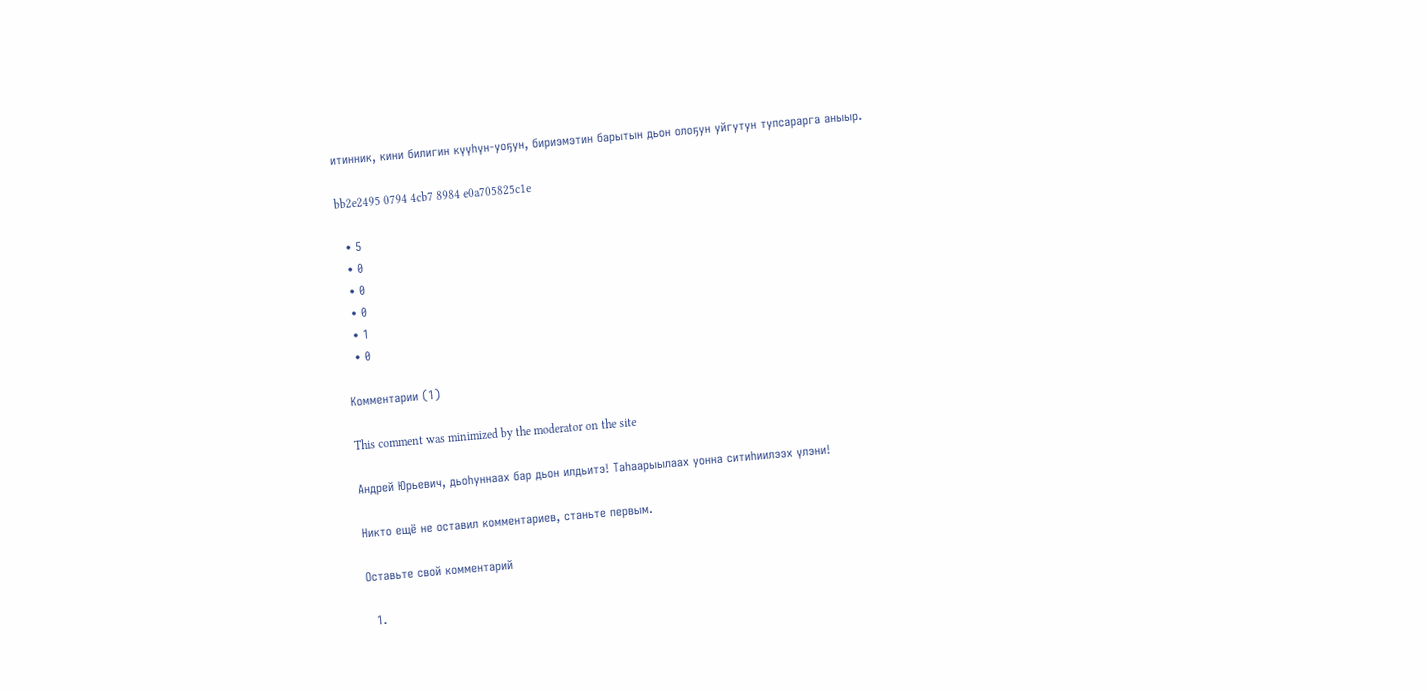итинник, кини билигин күүһүн-уоҕун, бириэмэтин барытын дьон олоҕун уйгутун тупсарарга аныыр.

bb2e2495 0794 4cb7 8984 e0a705825c1e

  • 5
  • 0
  • 0
  • 0
  • 1
  • 0

Комментарии (1)

This comment was minimized by the moderator on the site

Андрей Юрьевич, дьоһуннаах бар дьон илдьитэ! Таһаарыылаах уонна ситиһиилээх үлэни!

Никто ещё не оставил комментариев, станьте первым.

Оставьте свой комментарий

  1.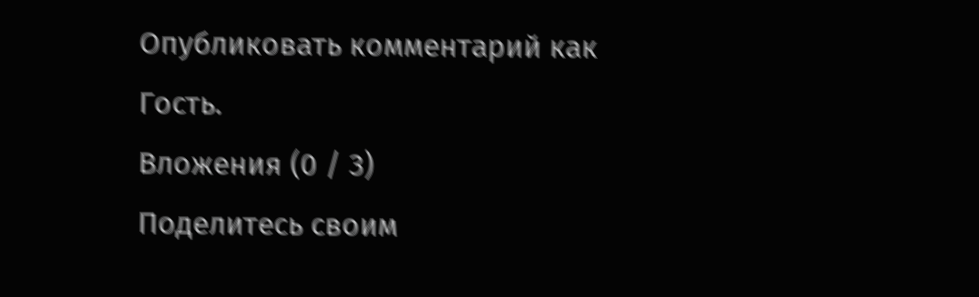Опубликовать комментарий как Гость.
Вложения (0 / 3)
Поделитесь своим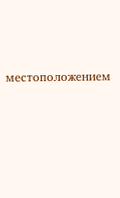местоположением